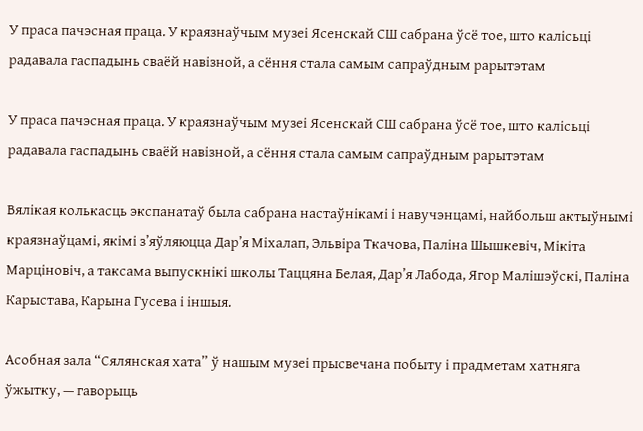У праса пачэсная праца. У краязнаўчым музеі Ясенскай СШ сабрана ўсё тое, што калісьці радавала гаспадынь сваёй навізной, а сёння стала самым сапраўдным рарытэтам

У праса пачэсная праца. У краязнаўчым музеі Ясенскай СШ сабрана ўсё тое, што калісьці радавала гаспадынь сваёй навізной, а сёння стала самым сапраўдным рарытэтам

Вялікая колькасць экспанатаў была сабрана настаўнікамі і навучэнцамі, найбольш актыўнымі краязнаўцамі, якімі з’яўляюцца Дар’я Міхалап, Эльвіра Ткачова, Паліна Шышкевіч, Мікіта Марціновіч, а таксама выпускнікі школы Таццяна Белая, Дар’я Лабода, Ягор Малішэўскі, Паліна Карыстава, Карына Гусева і іншыя.

Асобная зала “Сялянская хата” ў нашым музеі прысвечана побыту і прадметам хатняга ўжытку, — гаворыць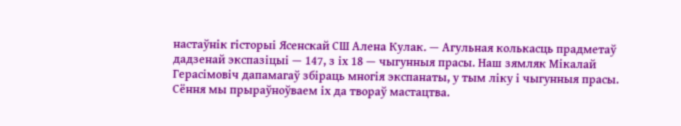настаўнік гісторыі Ясенскай СШ Алена Кулак. — Агульная колькасць прадметаў дадзенай экспазіцыі — 147, з іх 18 — чыгунныя прасы. Наш зямляк Мікалай Герасімовіч дапамагаў збіраць многія экспанаты, у тым ліку і чыгунныя прасы. Сёння мы прыраўноўваем іх да твораў мастацтва.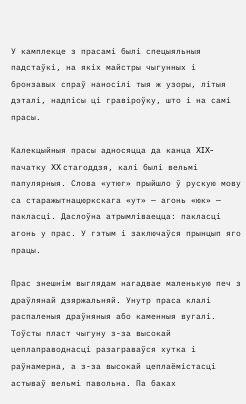У камплекце з прасамі былі спецыяльныя падстаўкі, на якіх майстры чыгунных і бронзавых спраў наносілі тыя ж узоры, літыя дэталі, надпісы ці гравіроўку, што і на самі прасы.

Калекцыйныя прасы адносяцца да канца XIX-пачатку XX стагоддзя, калі былі вельмі папулярныя. Слова «утюг» прыйшло ў рускую мову са старажытнацюркскага «ут» — агонь «юк» — пакласці. Даслоўна атрымліваецца: пакласці агонь у прас. У гэтым і заключаўся прынцып яго працы.

Прас знешнім выглядам нагадвае маленькую печ з драўлянай дзяржальняй. Унутр праса клалі распаленыя драўняныя або каменныя вугалі. Тоўсты пласт чыгуну з-за высокай цеплаправоднасці разаграваўся хутка і раўнамерна, а з-за высокай цеплаёмістасці астываў вельмі павольна. Па баках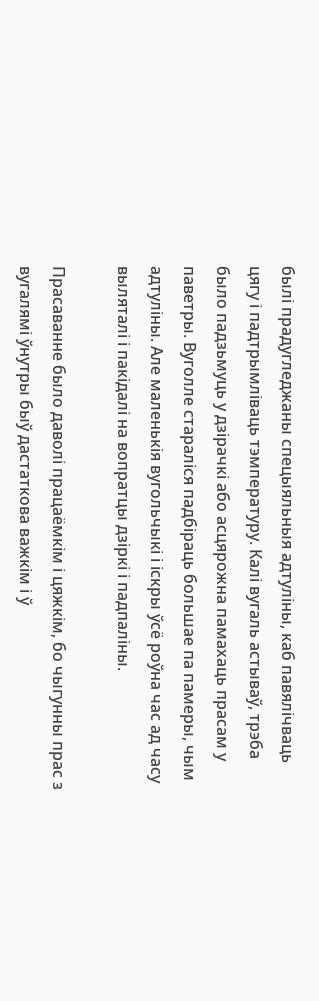былі прадугледжаны спецыяльныя адтуліны, каб павялічваць цягу і падтрымліваць тэмпературу. Калі вугаль астываў, трэба было падзьмуць у дзірачкі або асцярожна памахаць прасам у паветры. Вуголле стараліся падбіраць большае па памеры, чым адтуліны. Але маленькія вугольчыкі і іскры ўсё роўна час ад часу выляталі і пакідалі на вопратцы дзіркі і падпаліны.

Прасаванне было даволі працаёмкім і цяжкім, бо чыгунны прас з вугалямі ўнутры быў дастаткова важкім і ў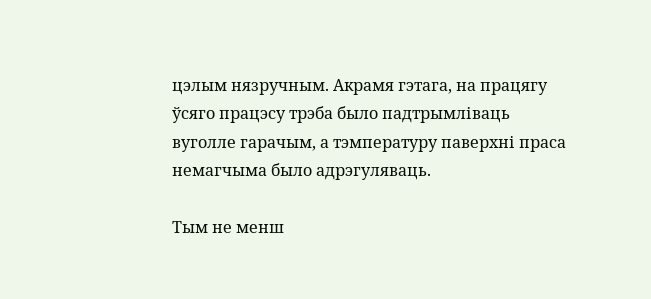цэлым нязручным. Акрамя гэтага, на працягу ўсяго працэсу трэба было падтрымліваць вуголле гарачым, а тэмпературу паверхні праса немагчыма было адрэгуляваць.

Тым не менш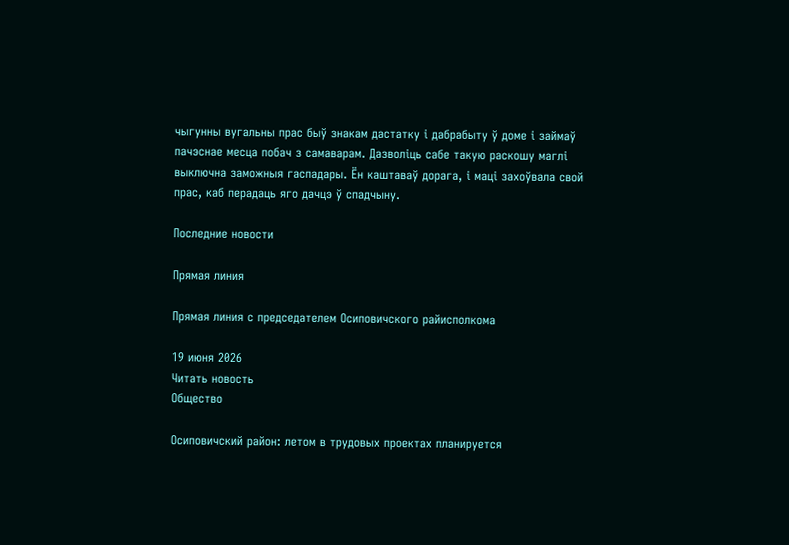чыгунны вугальны прас быў знакам дастатку і дабрабыту ў доме і займаў пачэснае месца побач з самаварам. Дазволіць сабе такую раскошу маглі выключна заможныя гаспадары. Ён каштаваў дорага, і маці захоўвала свой прас, каб перадаць яго дачцэ ў спадчыну.

Последние новости

Прямая линия

Прямая линия с председателем Осиповичского райисполкома

19 июня 2026
Читать новость
Общество

Осиповичский район: летом в трудовых проектах планируется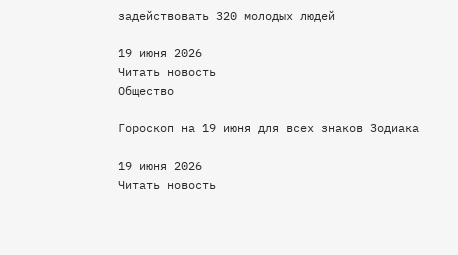задействовать 320 молодых людей

19 июня 2026
Читать новость
Общество

Гороскоп на 19 июня для всех знаков Зодиака

19 июня 2026
Читать новость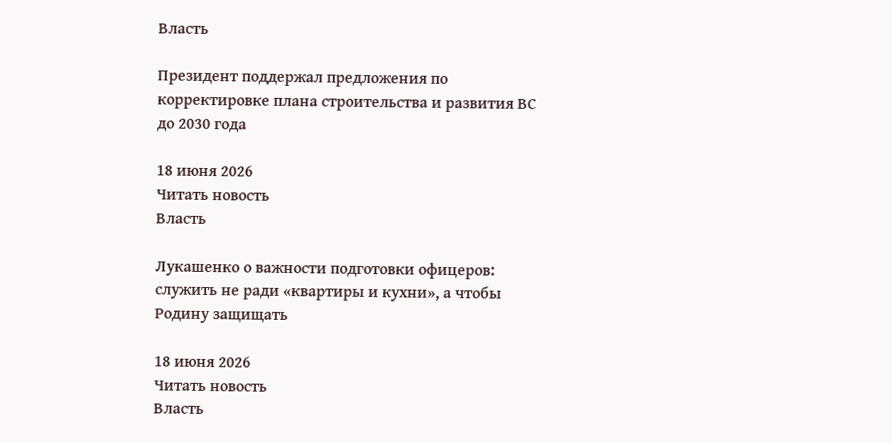Власть

Президент поддержал предложения по корректировке плана строительства и развития ВС до 2030 года

18 июня 2026
Читать новость
Власть

Лукашенко о важности подготовки офицеров: служить не ради «квартиры и кухни», а чтобы Родину защищать

18 июня 2026
Читать новость
Власть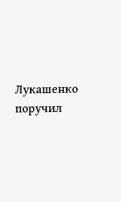Лукашенко поручил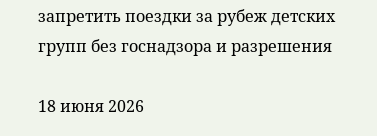запретить поездки за рубеж детских групп без госнадзора и разрешения

18 июня 2026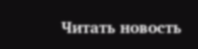Читать новость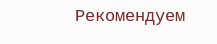Рекомендуем